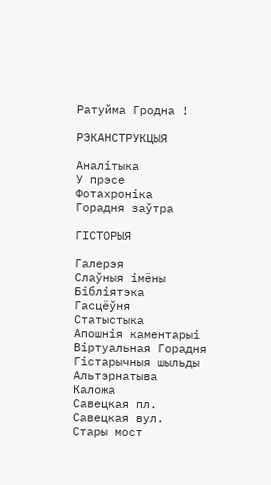Ратуйма Гродна !

РЭКАНСТРУКЦЫЯ

Аналітыка
У прэсе
Фотахроніка
Горадня заўтра

ГІСТОРЫЯ

Галерэя
Слаўныя імёны
Бібліятэка
Гасцёўня
Статыстыка
Апошнія каментарыі
Віртуальная Горадня
Гістарычныя шыльды
Альтэрнатыва
Каложа
Савецкая пл.
Савецкая вул.
Стары мост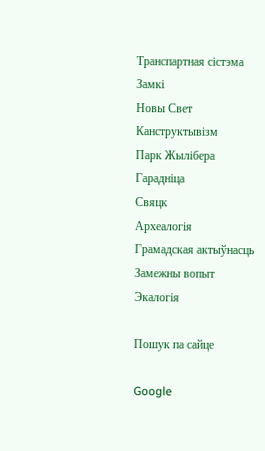Транспартная сістэма
Замкі
Новы Свет
Канструктывізм
Парк Жылібера
Гарадніца
Свяцк
Археалогія
Грамадская актыўнасць
Замежны вопыт
Экалогія

Пошук па сайце

Google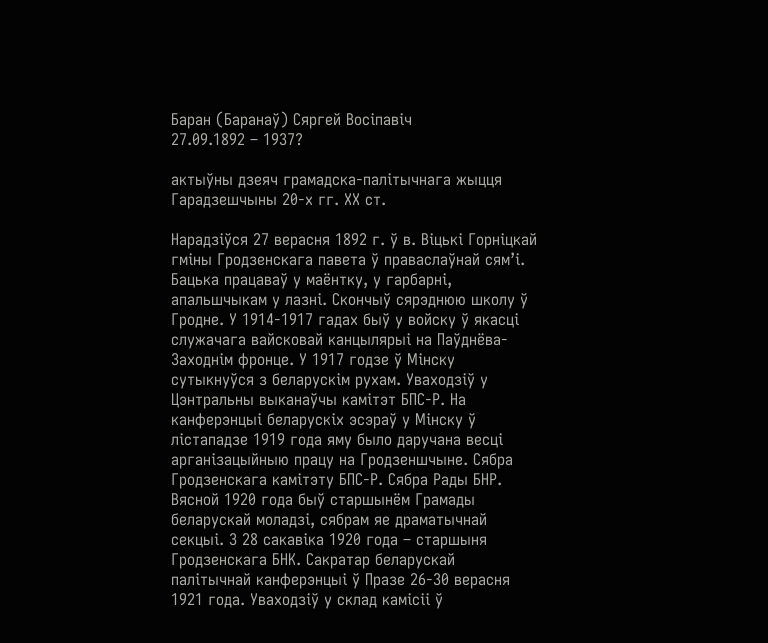Баран (Баранаў) Сяргей Восіпавіч
27.09.1892 – 1937?

актыўны дзеяч грамадска-палітычнага жыцця Гарадзешчыны 20-х гг. ХХ ст.

Нарадзіўся 27 верасня 1892 г. ў в. Віцькі Горніцкай гміны Гродзенскага павета ў праваслаўнай сям’і. Бацька працаваў у маёнтку, у гарбарні, апальшчыкам у лазні. Скончыў сярэднюю школу ў Гродне. У 1914-1917 гадах быў у войску ў якасці служачага вайсковай канцылярыі на Паўднёва-Заходнім фронце. У 1917 годзе ў Мінску сутыкнуўся з беларускім рухам. Уваходзіў у Цэнтральны выканаўчы камітэт БПС-Р. На канферэнцыі беларускіх эсэраў у Мінску ў лістападзе 1919 года яму было даручана весці арганізацыйныю працу на Гродзеншчыне. Сябра Гродзенскага камітэту БПС-Р. Сябра Рады БНР. Вясной 1920 года быў старшынём Грамады беларускай моладзі, сябрам яе драматычнай секцыі. З 28 сакавіка 1920 года – старшыня Гродзенскага БНК. Сакратар беларускай палітычнай канферэнцыі ў Празе 26-30 верасня 1921 года. Уваходзіў у склад камісіі ў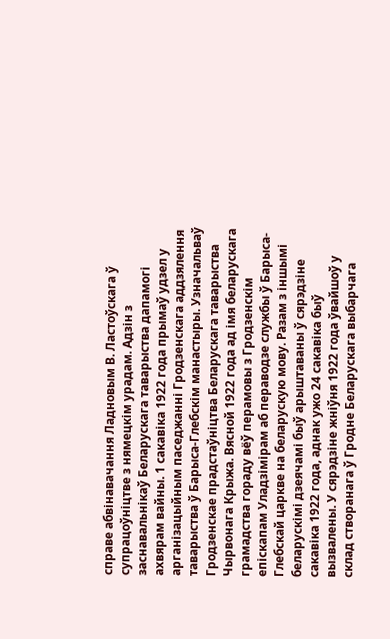справе абвінавачання Ладновым В. Ластоўскага ў супрацоўніцтве з нямецкім урадам. Адзін з заснавальнікаў Беларускага таварыства дапамогі ахвярам вайны. 1 сакавіка 1922 года прымаў удзел у арганізацыйным паседжанні Гродзенскага аддзялення таварыства ў Барыса-Глебскім манастыры. Узначальваў Гродзенскае прадстаўніцтва Беларускага таварыства Чырвонага Крыжа. Вясной 1922 года ад імя беларускага грамадства гораду вёў перамовы з Гродзенскім епіскапам Уладзімірам аб пераводзе службы ў Барыса-Глебскай царкве на беларускую мову. Разам з іншымі беларускімі дзеячамі быў арыштаваны ў сярэдзіне сакавіка 1922 года, аднак ужо 24 сакавіка быў вызвалены. У сярэдзіне жніўня 1922 года ўвайшоў у склад створанага ў Гродне Беларускага выбарчага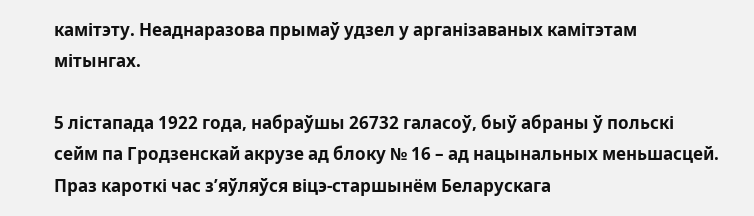камітэту. Неаднаразова прымаў удзел у арганізаваных камітэтам мітынгах.

5 лістапада 1922 года, набраўшы 26732 галасоў, быў абраны ў польскі сейм па Гродзенскай акрузе ад блоку № 16 – ад нацынальных меньшасцей. Праз кароткі час з’яўляўся віцэ-старшынём Беларускага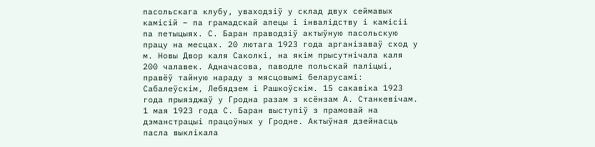пасольскага клубу, уваходзіў у склад двух сеймавых камісій – па грамадскай апецы і інвалідству і камісіі па петыцыях. С. Баран праводзіў актыўную пасольскую працу на месцах. 20 лютага 1923 года арганізаваў сход у м. Новы Двор каля Саколкі, на якім прысутнічала каля 200 чалавек. Адначасова, паводле польскай паліцыі, правёў тайную нараду з мясцовымі беларусамі: Сабалеўскім, Лебядзем і Рашкоўскім. 15 сакавіка 1923 года прыязджаў у Гродна разам з ксёнзам А. Станкевічам. 1 мая 1923 года С. Баран выступіў з прамовай на дэманстрацыі працоўных у Гродне. Актыўная дзейнасць пасла выклікала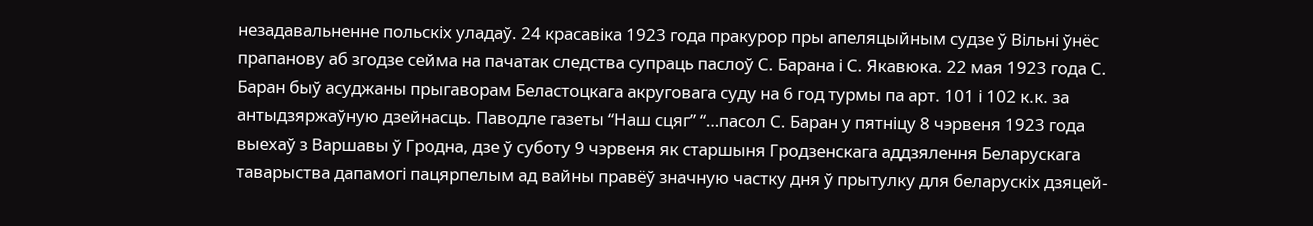незадавальненне польскіх уладаў. 24 красавіка 1923 года пракурор пры апеляцыйным судзе ў Вільні ўнёс прапанову аб згодзе сейма на пачатак следства супраць паслоў С. Барана і С. Якавюка. 22 мая 1923 года С. Баран быў асуджаны прыгаворам Беластоцкага акруговага суду на 6 год турмы па арт. 101 і 102 к.к. за антыдзяржаўную дзейнасць. Паводле газеты “Наш сцяг” “…пасол С. Баран у пятніцу 8 чэрвеня 1923 года выехаў з Варшавы ў Гродна, дзе ў суботу 9 чэрвеня як старшыня Гродзенскага аддзялення Беларускага таварыства дапамогі пацярпелым ад вайны правёў значную частку дня ў прытулку для беларускіх дзяцей-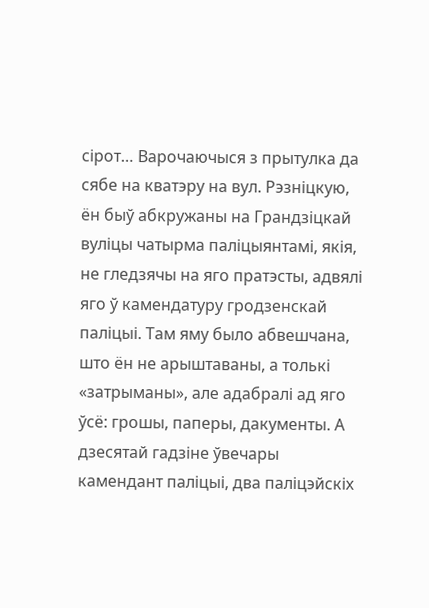сірот… Варочаючыся з прытулка да сябе на кватэру на вул. Рэзніцкую, ён быў абкружаны на Грандзіцкай вуліцы чатырма паліцыянтамі, якія, не гледзячы на яго пратэсты, адвялі яго ў камендатуру гродзенскай паліцыі. Там яму было абвешчана, што ён не арыштаваны, а толькі «затрыманы», але адабралі ад яго ўсё: грошы, паперы, дакументы. А дзесятай гадзіне ўвечары камендант паліцыі, два паліцэйскіх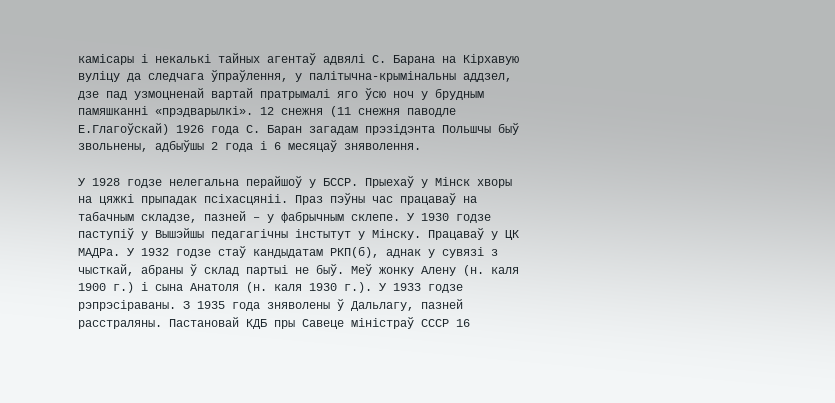камісары і некалькі тайных агентаў адвялі С. Барана на Кірхавую вуліцу да следчага ўпраўлення, у палітычна-крымінальны аддзел, дзе пад узмоцненай вартай пратрымалі яго ўсю ноч у брудным памяшканні «прэдварылкі». 12 снежня (11 снежня паводле Е.Глагоўскай) 1926 года С. Баран загадам прэзідэнта Польшчы быў звольнены, адбыўшы 2 года і 6 месяцаў зняволення.

У 1928 годзе нелегальна перайшоў у БССР. Прыехаў у Мінск хворы на цяжкі прыпадак псіхасцяніі. Праз пэўны час працаваў на табачным складзе, пазней – у фабрычным склепе. У 1930 годзе паступіў у Вышэйшы педагагічны інстытут у Мінску. Працаваў у ЦК МАДРа. У 1932 годзе стаў кандыдатам РКП(б), аднак у сувязі з чысткай, абраны ў склад партыі не быў. Меў жонку Алену (н. каля 1900 г.) і сына Анатоля (н. каля 1930 г.). У 1933 годзе рэпрэсіраваны. З 1935 года зняволены ў Дальлагу, пазней расстраляны. Пастановай КДБ пры Савеце міністраў СССР 16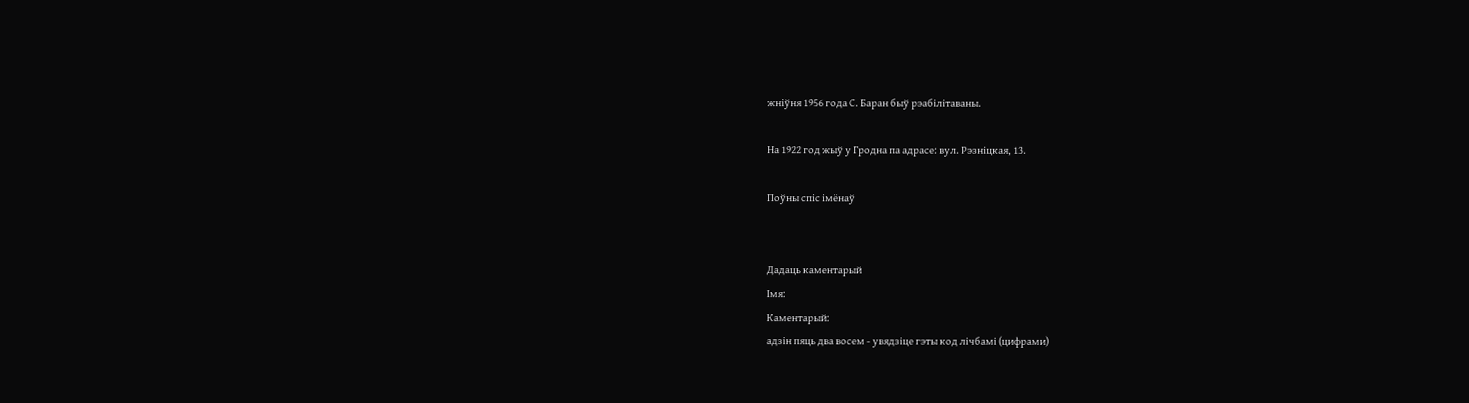жніўня 1956 года С. Баран быў рэабілітаваны.

На 1922 год жыў у Гродна па адрасе: вул. Рэзніцкая, 13.

Поўны спіс імёнаў


Дадаць каментарый
Імя:
Каментарый:
адзін пяць два восем - увядзіце гэты код лічбамі (цифрами)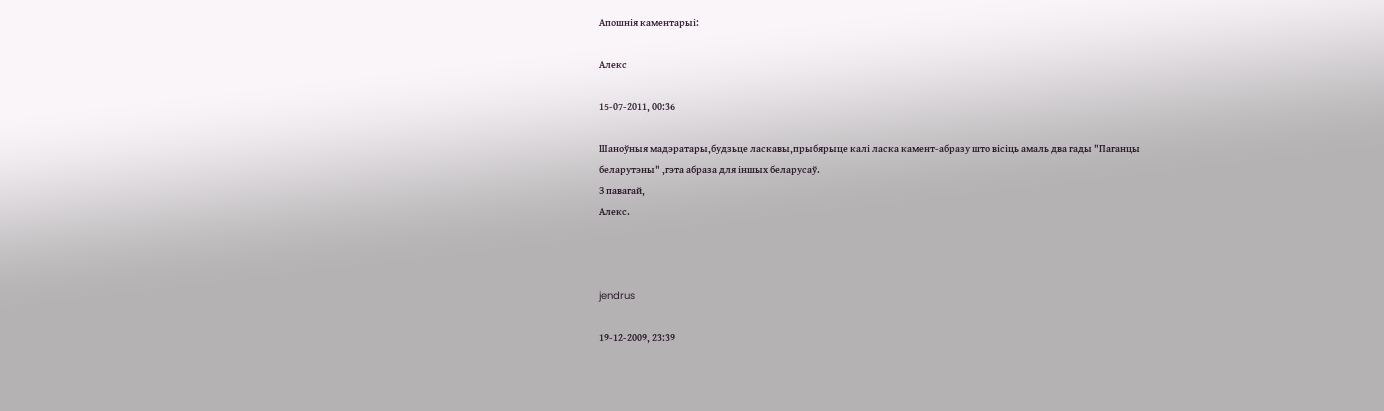Апошнія каментарыі:

Алекс

15-07-2011, 00:36

Шаноўныя мадэратары,будзьце ласкавы,прыбярыце калі ласка камент-абразу што вісіць амаль два гады "Паганцы беларутэны" ,гэта абраза для іншых беларусаў.
З павагай,
Алекс.



jendrus

19-12-2009, 23:39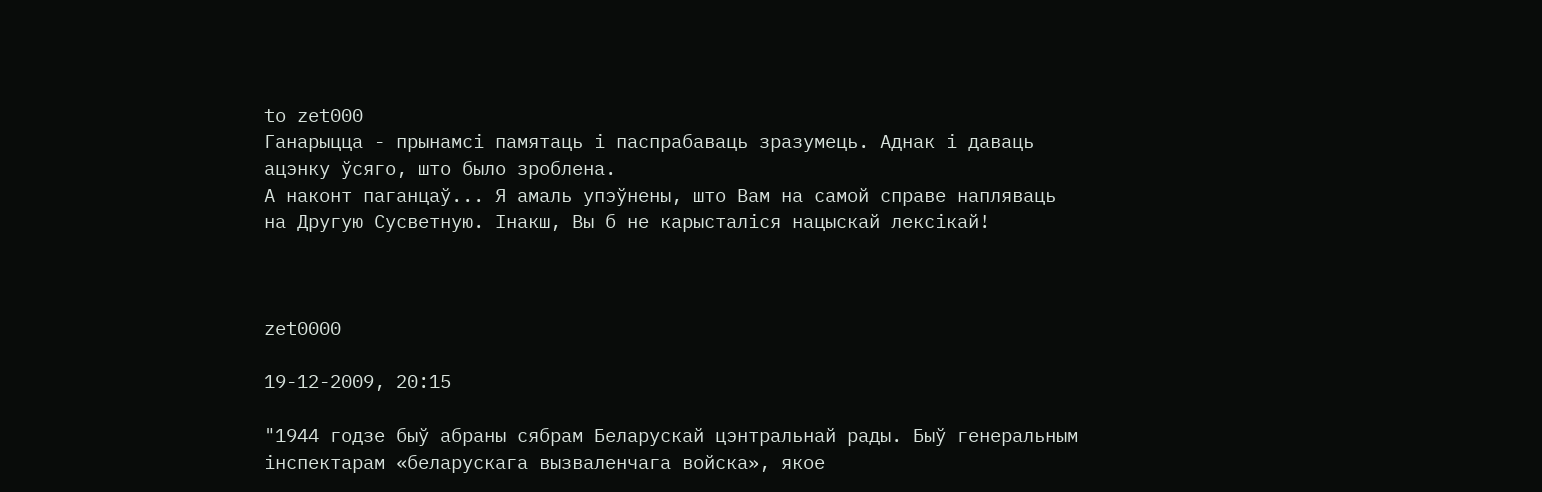to zet000
Ганарыцца - прынамсі памятаць і паспрабаваць зразумець. Аднак і даваць ацэнку ўсяго, што было зроблена.
А наконт паганцаў... Я амаль упэўнены, што Вам на самой справе напляваць на Другую Сусветную. Інакш, Вы б не карысталіся нацыскай лексікай!



zet0000

19-12-2009, 20:15

"1944 годзе быў абраны сябрам Беларускай цэнтральнай рады. Быў генеральным інспектарам «беларускага вызваленчага войска», якое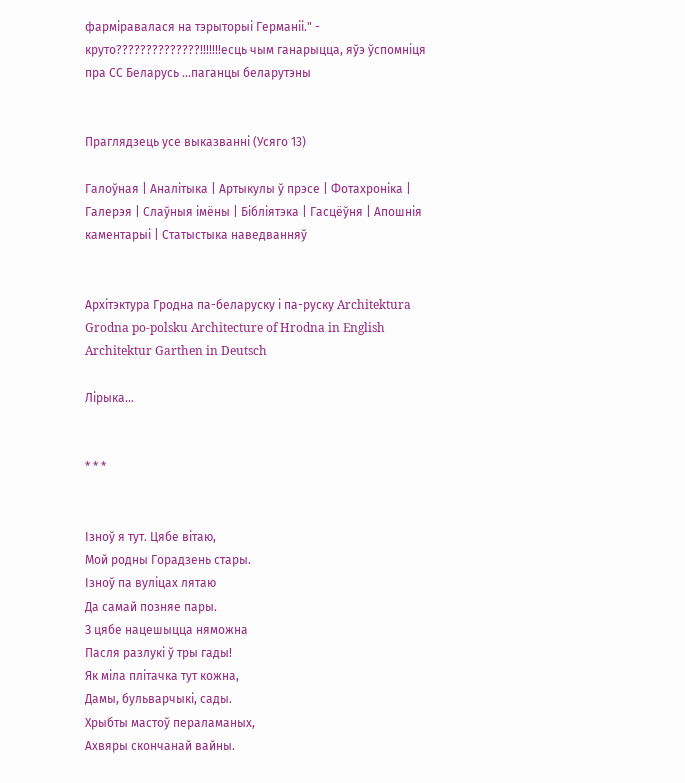фарміравалася на тэрыторыі Германіі." - круто??????????????!!!!!!!есць чым ганарыцца, яўэ ўспомніця пра СС Беларусь ...паганцы беларутэны


Праглядзець усе выказванні (Усяго 13)

Галоўная | Аналітыка | Артыкулы ў прэсе | Фотахроніка | Галерэя | Слаўныя імёны | Бібліятэка | Гасцёўня | Апошнія каментарыі | Статыстыка наведванняў


Архітэктура Гродна па-беларуску і па-руску Architektura Grodna po-polsku Architecture of Hrodna in English Architektur Garthen in Deutsch

Лірыка...


* * *


Ізноў я тут. Цябе вітаю,
Мой родны Горадзень стары.
Ізноў па вуліцах лятаю
Да самай позняе пары.
З цябе нацешыцца няможна
Пасля разлукі ў тры гады!
Як міла плітачка тут кожна,
Дамы, бульварчыкі, сады.
Хрыбты мастоў пераламаных,
Ахвяры скончанай вайны.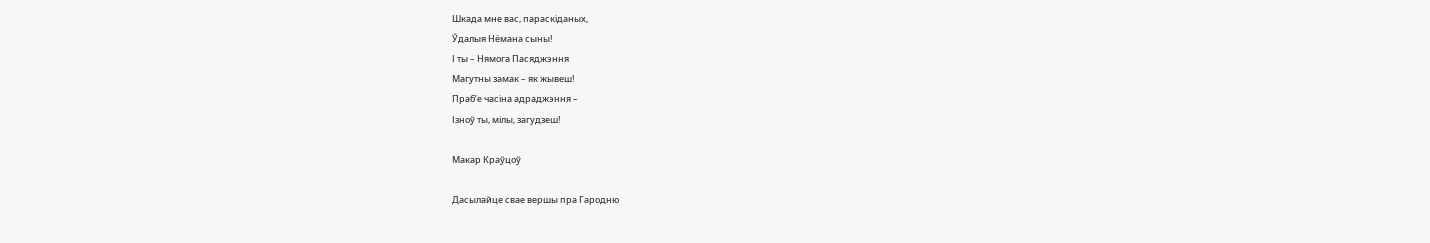Шкада мне вас, параскіданых,
Ўдалыя Нёмана сыны!
І ты – Нямога Пасяджэння
Магутны замак – як жывеш!
Праб’е часіна адраджэння –
Ізноў ты, мілы, загудзеш!

Макар Краўцоў

Дасылайце свае вершы пра Гародню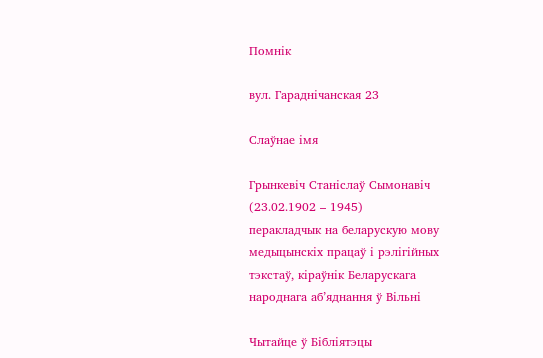Помнік

вул. Гараднічанская 23

Слаўнае імя

Грынкевіч Станіслаў Сымонавіч (23.02.1902 – 1945)
перакладчык на беларускую мову медыцынскіх працаў і рэлігійных тэкстаў, кіраўнік Беларускага народнага аб’яднання ў Вільні

Чытайце ў Бібліятэцы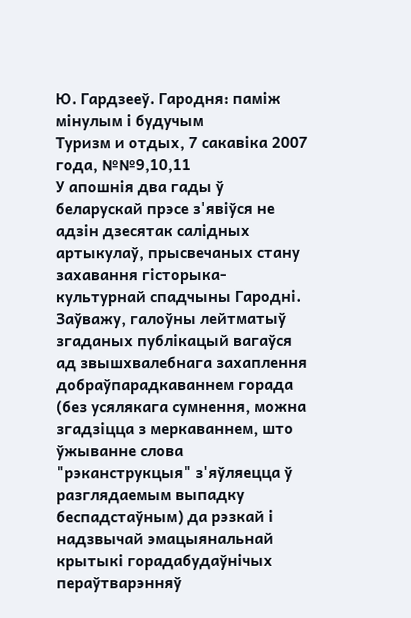Ю. Гардзееў. Гародня: паміж мінулым і будучым
Туризм и отдых, 7 сакавіка 2007 года, №№9,10,11
У апошнія два гады ў беларускай прэсе з'явіўся не адзін дзесятак салідных артыкулаў, прысвечаных стану захавання гісторыка-культурнай спадчыны Гародні. Заўважу, галоўны лейтматыў згаданых публікацый вагаўся ад звышхвалебнага захаплення добраўпарадкаваннем горада (без усялякага сумнення, можна згадзіцца з меркаваннем, што ўжыванне слова "рэканструкцыя" з'яўляецца ў разглядаемым выпадку беспадстаўным) да рэзкай і надзвычай эмацыянальнай крытыкі горадабудаўнічых пераўтварэнняў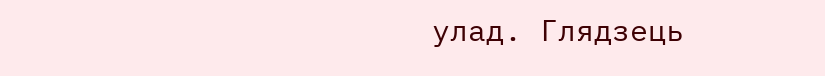улад. Глядзець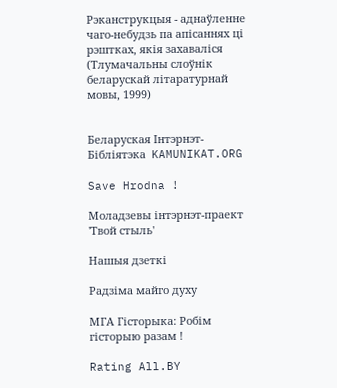Рэканструкцыя - аднаўленне чаго-небудзь па апісаннях ці рэштках, якія захаваліся
(Тлумачальны слоўнік беларускай літаратурнай мовы, 1999)


Беларуская Інтэрнэт-Бібліятэка  KAMUNIKAT.ORG

Save Hrodna !

Моладзевы інтэрнэт-праект 'Твой стыль'

Нашыя дзеткі

Радзіма майго духу

МГА Гісторыка: Робім гісторыю разам !

Rating All.BY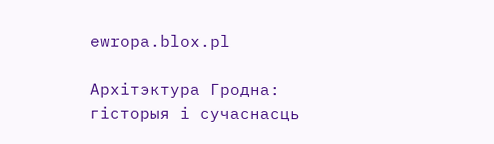ewropa.blox.pl

Архітэктура Гродна: гісторыя і сучаснасць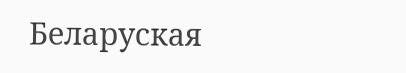Беларуская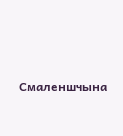Смаленшчына